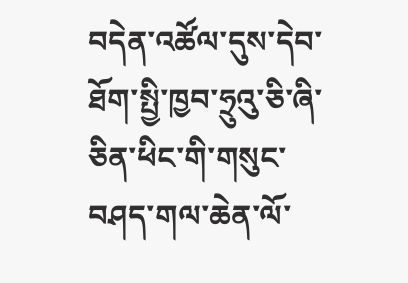བདེན་འཚོལ་དུས་དེབ་ཐོག་སྤྱི་ཁྱབ་ཧྲུའུ་ཅི་ཞི་ཅིན་ཕིང་གི་གསུང་བཤད་གལ་ཆེན་ལོ་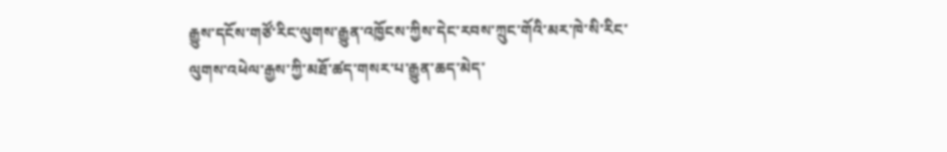རྒྱུས་དངོས་གཙོ་རིང་ལུགས་རྒྱུན་འཁྱོངས་ཀྱིས་དེང་རབས་ཀྲུང་གོའི་མར་ཁེ་སི་རིང་ལུགས་འཕེལ་རྒྱས་ཀྱི་མཐོ་ཚད་གསར་པ་རྒྱུན་ཆད་མེད་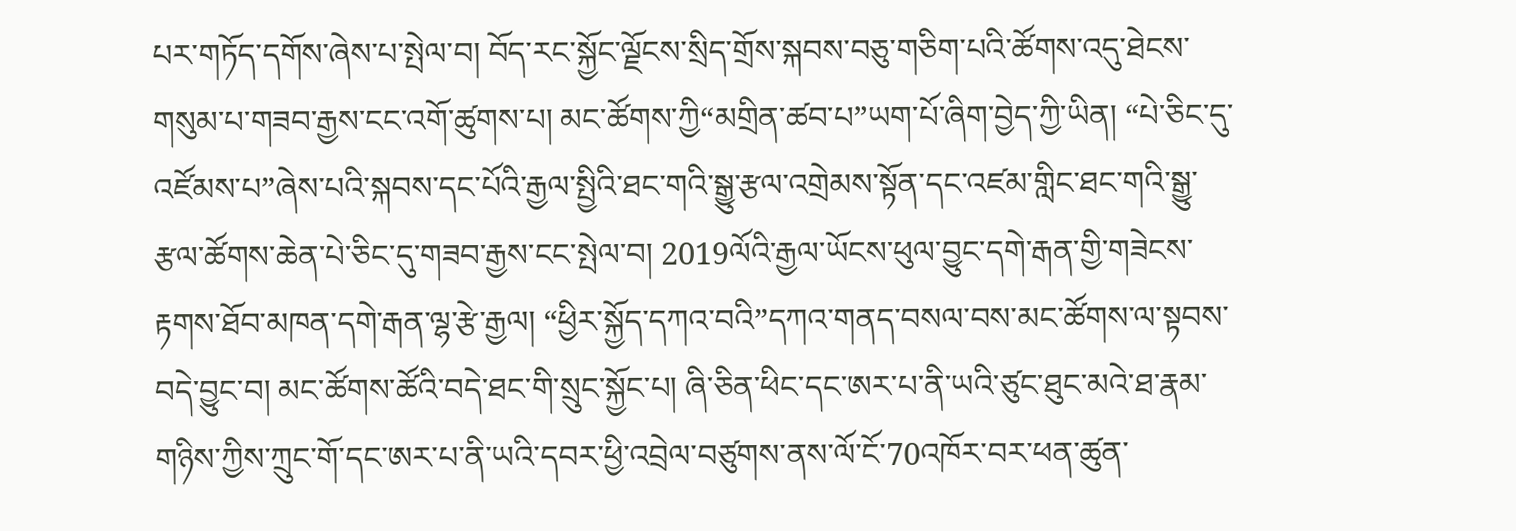པར་གཏོད་དགོས་ཞེས་པ་སྤེལ་བ། བོད་རང་སྐྱོང་ལྗོངས་སྲིད་གྲོས་སྐབས་བཅུ་གཅིག་པའི་ཚོགས་འདུ་ཐེངས་གསུམ་པ་གཟབ་རྒྱས་ངང་འགོ་ཚུགས་པ། མང་ཚོགས་ཀྱི“མགྲིན་ཚབ་པ”ཡག་པོ་ཞིག་བྱེད་ཀྱི་ཡིན། “པེ་ཅིང་དུ་འཛོམས་པ”ཞེས་པའི་སྐབས་དང་པོའི་རྒྱལ་སྤྱིའི་ཐང་གའི་སྒྱུ་རྩལ་འགྲེམས་སྟོན་དང་འཛམ་གླིང་ཐང་གའི་སྒྱུ་རྩལ་ཚོགས་ཆེན་པེ་ཅིང་དུ་གཟབ་རྒྱས་ངང་སྤེལ་བ། 2019ལོའི་རྒྱལ་ཡོངས་ཕུལ་བྱུང་དགེ་རྒན་གྱི་གཟེངས་རྟགས་ཐོབ་མཁན་དགེ་རྒན་ལྷ་རྩེ་རྒྱལ། “ཕྱིར་སྐྱོད་དཀའ་བའི”དཀའ་གནད་བསལ་བས་མང་ཚོགས་ལ་སྟབས་བདེ་བྱུང་བ། མང་ཚོགས་ཚོའི་བདེ་ཐང་གི་སྲུང་སྐྱོང་པ། ཞི་ཅིན་ཕིང་དང་ཨར་པ་ནི་ཡའི་ཙུང་ཐུང་མའེ་ཐ་རྣམ་གཉིས་ཀྱིས་ཀྲུང་གོ་དང་ཨར་པ་ནི་ཡའི་དབར་ཕྱི་འབྲེལ་བཙུགས་ནས་ལོ་ངོ་70འཁོར་བར་ཕན་ཚུན་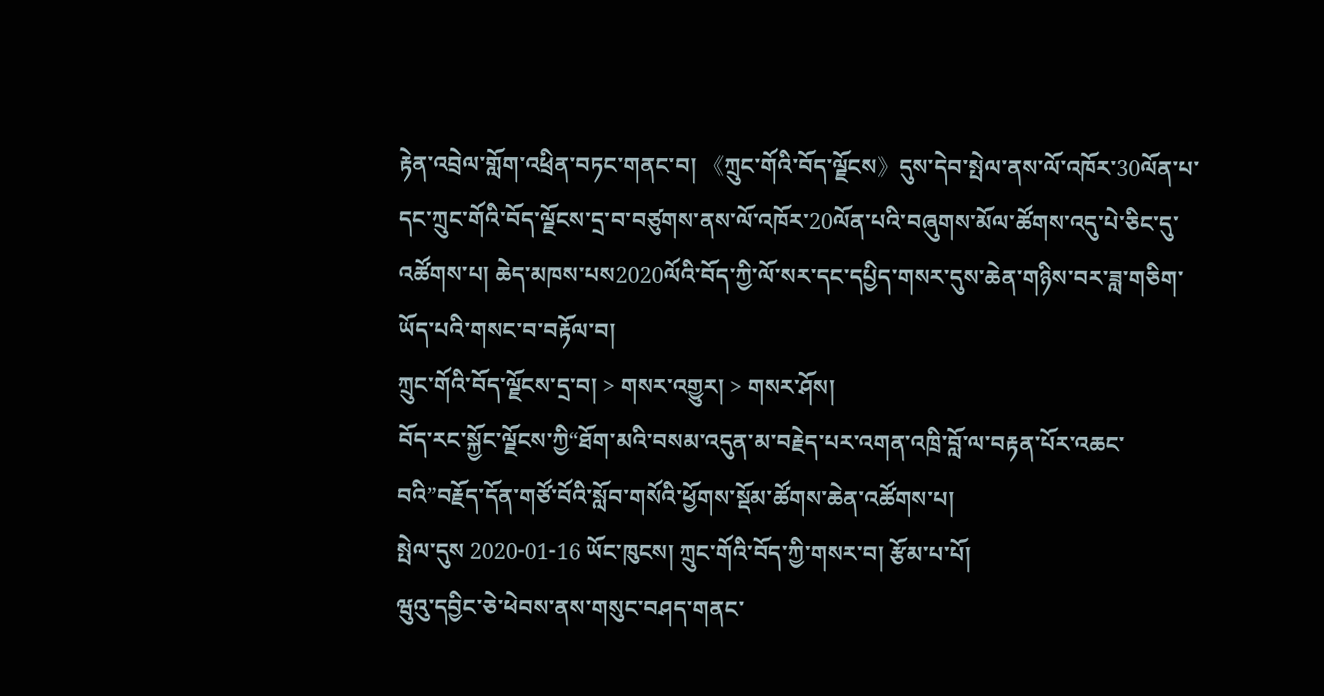རྟེན་འབྲེལ་གློག་འཕྲིན་བཏང་གནང་བ། 《ཀྲུང་གོའི་བོད་ལྗོངས》དུས་དེབ་སྤེལ་ནས་ལོ་འཁོར་30ལོན་པ་དང་ཀྲུང་གོའི་བོད་ལྗོངས་དྲ་བ་བཙུགས་ནས་ལོ་འཁོར་20ལོན་པའི་བཞུགས་མོལ་ཚོགས་འདུ་པེ་ཅིང་དུ་འཚོགས་པ། ཆེད་མཁས་པས2020ལོའི་བོད་ཀྱི་ལོ་སར་དང་དཔྱིད་གསར་དུས་ཆེན་གཉིས་བར་ཟླ་གཅིག་ཡོད་པའི་གསང་བ་བརྟོལ་བ།
ཀྲུང་གོའི་བོད་ལྗོངས་དྲ་བ། > གསར་འགྱུར། > གསར་ཤོས།
བོད་རང་སྐྱོང་ལྗོངས་ཀྱི“ཐོག་མའི་བསམ་འདུན་མ་བརྗེད་པར་འགན་འཁྲི་བློ་ལ་བརྟན་པོར་འཆང་བའི”བརྗོད་དོན་གཙོ་བོའི་སློབ་གསོའི་ཕྱོགས་སྡོམ་ཚོགས་ཆེན་འཚོགས་པ།
སྤེལ་དུས 2020-01-16 ཡོང་ཁུངས། ཀྲུང་གོའི་བོད་ཀྱི་གསར་བ། རྩོམ་པ་པོ།
ཝུའུ་དབྱིང་ཅེ་ཕེབས་ནས་གསུང་བཤད་གནང་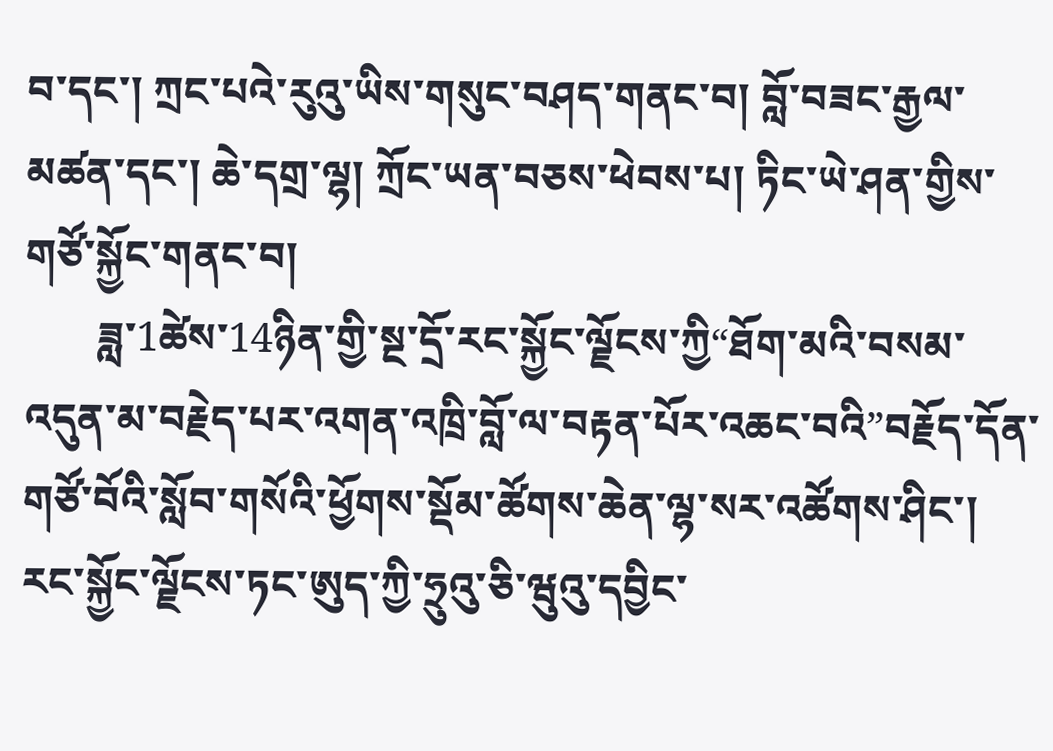བ་དང་། ཀྲང་པའེ་རུའུ་ཡིས་གསུང་བཤད་གནང་བ། བློ་བཟང་རྒྱལ་མཚན་དང་། ཆེ་དགྲ་ལྷ། ཀྲོང་ཡན་བཅས་ཕེབས་པ། ཏིང་ཡེ་ཤན་གྱིས་གཙོ་སྐྱོང་གནང་བ།
       ཟླ་1ཚེས་14ཉིན་གྱི་སྔ་དྲོ་རང་སྐྱོང་ལྗོངས་ཀྱི“ཐོག་མའི་བསམ་འདུན་མ་བརྗེད་པར་འགན་འཁྲི་བློ་ལ་བརྟན་པོར་འཆང་བའི”བརྗོད་དོན་གཙོ་བོའི་སློབ་གསོའི་ཕྱོགས་སྡོམ་ཚོགས་ཆེན་ལྷ་སར་འཚོགས་ཤིང་། རང་སྐྱོང་ལྗོངས་ཏང་ཨུད་ཀྱི་ཧྲུའུ་ཅི་ཝུའུ་དབྱིང་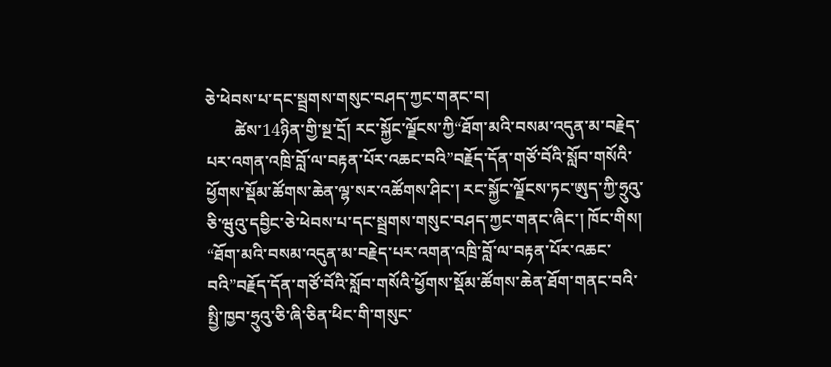ཅེ་ཕེབས་པ་དང་སྦྲགས་གསུང་བཤད་ཀྱང་གནང་བ།
       ཚེས་14ཉིན་གྱི་སྔ་དྲོ། རང་སྐྱོང་ལྗོངས་ཀྱི“ཐོག་མའི་བསམ་འདུན་མ་བརྗེད་པར་འགན་འཁྲི་བློ་ལ་བརྟན་པོར་འཆང་བའི”བརྗོད་དོན་གཙོ་བོའི་སློབ་གསོའི་ཕྱོགས་སྡོམ་ཚོགས་ཆེན་ལྷ་སར་འཚོགས་ཤིང་། རང་སྐྱོང་ལྗོངས་ཏང་ཨུད་ཀྱི་ཧྲུའུ་ཅི་ཝུའུ་དབྱིང་ཅེ་ཕེབས་པ་དང་སྦྲགས་གསུང་བཤད་ཀྱང་གནང་ཞིང་། ཁོང་གིས། “ཐོག་མའི་བསམ་འདུན་མ་བརྗེད་པར་འགན་འཁྲི་བློ་ལ་བརྟན་པོར་འཆང་བའི”བརྗོད་དོན་གཙོ་བོའི་སློབ་གསོའི་ཕྱོགས་སྡོམ་ཚོགས་ཆེན་ཐོག་གནང་བའི་སྤྱི་ཁྱབ་ཧྲུའུ་ཅི་ཞི་ཅིན་ཕིང་གི་གསུང་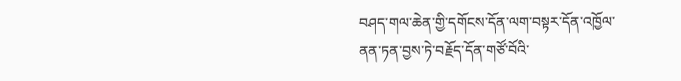བཤད་གལ་ཆེན་གྱི་དགོངས་དོན་ལག་བསྟར་དོན་འཁྱོལ་ནན་ཏན་བྱས་ཏེ་བརྗོད་དོན་གཙོ་བོའི་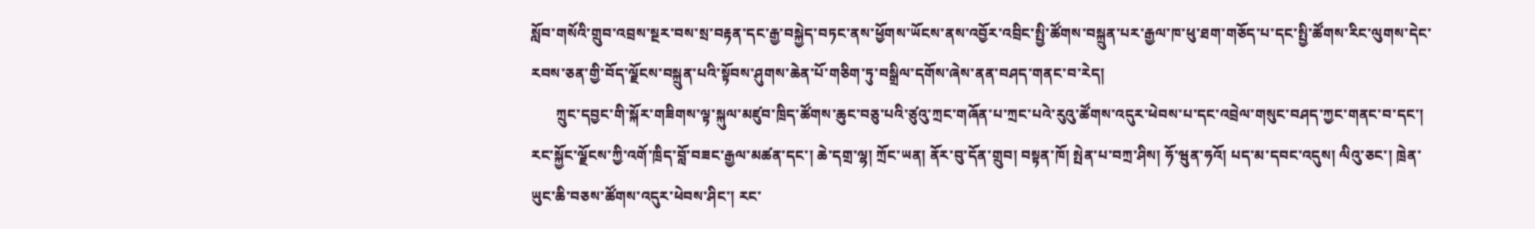སློབ་གསོའི་གྲུབ་འབྲས་སྔར་བས་སྲ་བརྟན་དང་རྒྱ་བསྐྱེད་བཏང་ནས་ཕྱོགས་ཡོངས་ནས་འབྱོར་འབྲིང་སྤྱི་ཚོགས་བསྐྲུན་པར་རྒྱལ་ཁ་ཕུ་ཐག་གཅོད་པ་དང་སྤྱི་ཚོགས་རིང་ལུགས་དེང་རབས་ཅན་གྱི་བོད་ལྗོངས་བསྐྲུན་པའི་སྟོབས་ཤུགས་ཆེན་པོ་གཅིག་ཏུ་བསྒྲིལ་དགོས་ཞེས་ནན་བཤད་གནང་བ་རེད།
       ཀྲུང་དབྱང་གི་སྐོར་གཟིགས་ལྟ་སྐུལ་མཛུབ་ཁྲིད་ཚོགས་ཆུང་བཅུ་པའི་ཙུའུ་ཀྲང་གཞོན་པ་ཀྲང་པའེ་རུའུ་ཚོགས་འདུར་ཕེབས་པ་དང་འབྲེལ་གསུང་བཤད་ཀྱང་གནང་བ་དང་། རང་སྐྱོང་ལྗོངས་ཀྱི་འགོ་ཁྲིད་བློ་བཟང་རྒྱལ་མཚན་དང་། ཆེ་དགྲ་ལྷ། ཀྲོང་ཡན། ནོར་བུ་དོན་གྲུབ། བསྟན་ཁོ། སྤེན་པ་བཀྲ་ཤིས། ཧོ་ཝུན་ཧའོ། པད་མ་དབང་འདུས། ལིའུ་ཅང་། ཁྲེན་ཡུང་ཆི་བཅས་ཚོགས་འདུར་ཕེབས་ཤིང་། རང་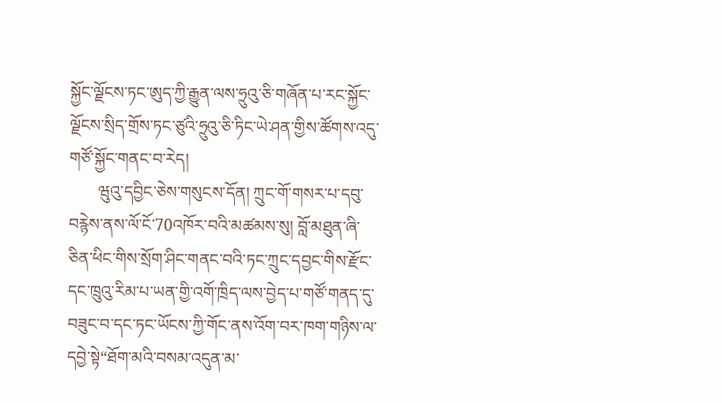སྐྱོང་ལྗོངས་ཏང་ཨུད་ཀྱི་རྒྱུན་ལས་ཧྲུའུ་ཅི་གཞོན་པ་རང་སྐྱོང་ལྗོངས་སྲིད་གྲོས་ཏང་ཙུའི་ཧྲུའུ་ཅི་ཏིང་ཡེ་ཤན་གྱིས་ཚོགས་འདུ་གཙོ་སྐྱོང་གནང་བ་རེད།
       ཝུའུ་དབྱིང་ཅེས་གསུངས་དོན། ཀྲུང་གོ་གསར་པ་དབུ་བརྙེས་ནས་ལོ་ངོ་70འཁོར་བའི་མཚམས་སུ། བློ་མཐུན་ཞི་ཅིན་ཕིང་གིས་སྲོག་ཤིང་གནང་བའི་ཏང་ཀྲུང་དབྱང་གིས་རྫོང་དང་ཁྲུའུ་རིམ་པ་ཡན་གྱི་འགོ་ཁྲིད་ལས་བྱེད་པ་གཙོ་གནད་དུ་བཟུང་བ་དང་ཏང་ཡོངས་ཀྱི་གོང་ནས་འོག་བར་ཁག་གཉིས་ལ་དབྱེ་སྟེ“ཐོག་མའི་བསམ་འདུན་མ་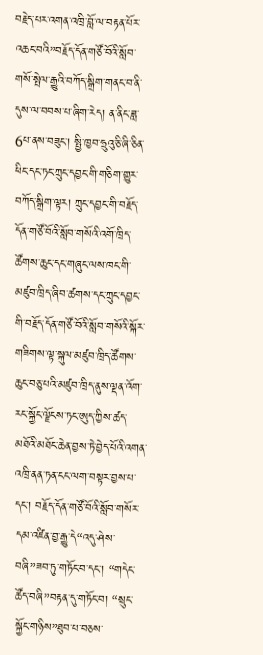བརྗེད་པར་འགན་འཁྲི་བློ་ལ་བརྟན་པོར་འཆང་བའི”བརྗོད་དོན་གཙོ་བོའི་སློབ་གསོ་སྤེལ་རྒྱུའི་བཀོད་སྒྲིག་གནང་བ་ནི་དུས་ལ་བབས་པ་ཞིག་རེད། ན་ནིང་ཟླ་6པ་ནས་བཟུང་། སྤྱི་ཁྱབ་ཧྲུའུ་ཅི་ཞི་ཅིན་ཕིང་དང་ཏང་ཀྲུང་དབྱང་གི་གཅིག་གྱུར་བཀོད་སྒྲིག་ལྟར། ཀྲུང་དབྱང་གི་བརྗོད་དོན་གཙོ་བོའི་སློབ་གསོའི་འགོ་ཁྲིད་ཚོགས་ཆུང་དང་གཞུང་ལས་ཁང་གི་མཛུབ་ཁྲིད་ཞིབ་ཚགས་དང་ཀྲུང་དབྱང་གི་བརྗོད་དོན་གཙོ་བོའི་སློབ་གསོའི་སྐོར་གཟིགས་ལྟ་སྐུལ་མཛུབ་ཁྲིད་ཚོགས་ཆུང་བཅུ་པའི་མཛུབ་ཁྲིད་ནུས་ལྡན་འོག་རང་སྐྱོང་ལྗོངས་ཏང་ཨུད་ཀྱིས་ཚད་མཐོའི་མཐོང་ཆེན་བྱས་ཏེ་བྱེད་པོའི་འགན་འཁྲི་ནན་ཏན་ངང་ལག་བསྟར་བྱས་པ་དང་། བརྗོད་དོན་གཙོ་བོའི་སློབ་གསོར་དམ་འཛིན་བྱ་རྒྱུ་དེ“འདུ་ཤེས་བཞི”ཟབ་ཏུ་གཏོང་བ་དང་། “གདེང་ཚོད་བཞི”བརྟན་དུ་གཏོང་བ། “སྲུང་སྐྱོང་གཉིས”ཐུབ་པ་བཅས་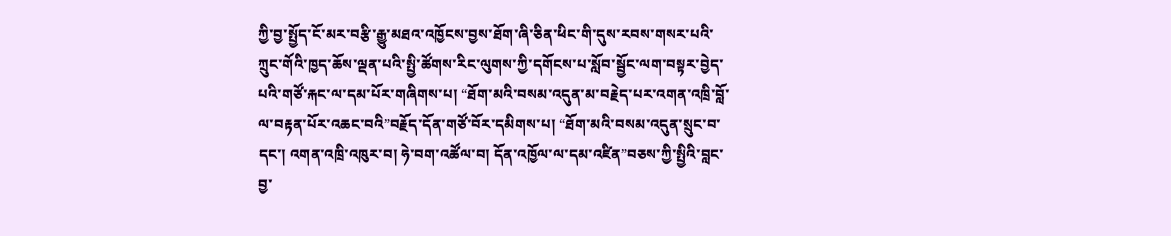ཀྱི་བྱ་སྤྱོད་ངོ་མར་བརྩི་རྒྱུ་མཐའ་འཁྱོངས་བྱས་ཐོག་ཞི་ཅིན་ཕིང་གི་དུས་རབས་གསར་པའི་ཀྲུང་གོའི་ཁྱད་ཆོས་ལྡན་པའི་སྤྱི་ཚོགས་རིང་ལུགས་ཀྱི་དགོངས་པ་སློབ་སྦྱོང་ལག་བསྟར་བྱེད་པའི་གཙོ་རྐང་ལ་དམ་པོར་གཞིགས་པ། “ཐོག་མའི་བསམ་འདུན་མ་བརྗེད་པར་འགན་འཁྲི་བློ་ལ་བརྟན་པོར་འཆང་བའི”བརྗོད་དོན་གཙོ་བོར་དམིགས་པ། “ཐོག་མའི་བསམ་འདུན་སྲུང་བ་དང་། འགན་འཁྲི་འཁུར་བ། ཧེ་བག་འཚོལ་བ། དོན་འཁྱོལ་ལ་དམ་འཛིན”བཅས་ཀྱི་སྤྱིའི་བླང་བྱ་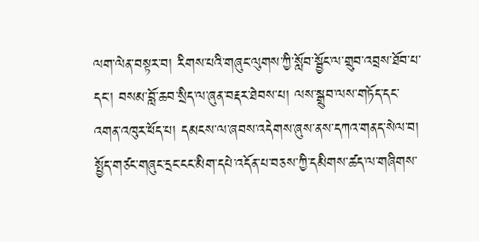ལག་ལེན་བསྟར་བ། རིགས་པའི་གཞུང་ལུགས་ཀྱི་སློབ་སྦྱོང་ལ་གྲུབ་འབྲས་ཐོབ་པ་དང་། བསམ་བློ་ཆབ་སྲིད་ལ་ཞུན་བརྡར་ཐེབས་པ། ལས་སྒྲུབ་ལས་གཏོད་དང་འགན་འཁུར་ཕོད་པ། དམངས་ལ་ཞབས་འདེགས་ཞུས་ནས་དཀའ་གནད་སེལ་བ། སྤྱོད་གཙང་གཞུང་དྲང་ངང་མིག་དཔེ་འདོན་པ་བཅས་ཀྱི་དམིགས་ཚད་ལ་གཞིགས་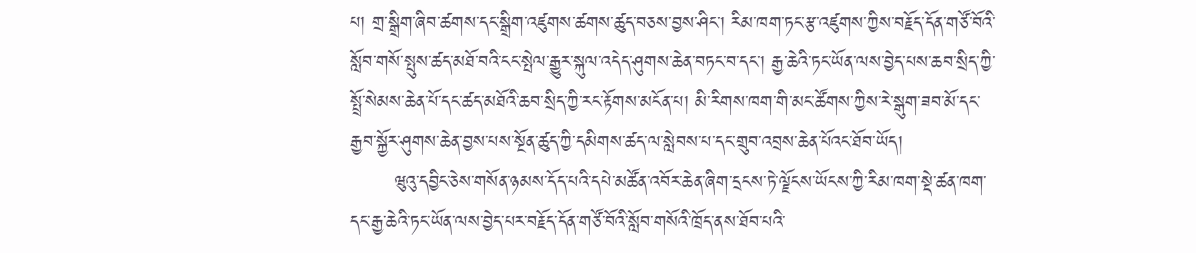པ། གྲ་སྒྲིག་ཞིབ་ཚགས་དང་སྒྲིག་འཛུགས་ཚགས་ཚུད་བཅས་བྱས་ཤིང་། རིམ་ཁག་ཏང་རྩ་འཛུགས་ཀྱིས་བརྗོད་དོན་གཙོ་བོའི་སློབ་གསོ་སྤུས་ཚད་མཐོ་བའི་ངང་སྤེལ་རྒྱུར་སྐུལ་འདེད་ཤུགས་ཆེན་བཏང་བ་དང་། རྒྱ་ཆེའི་ཏང་ཡོན་ལས་བྱེད་པས་ཆབ་སྲིད་ཀྱི་སྤྲོ་སེམས་ཆེན་པོ་དང་ཚད་མཐོའི་ཆབ་སྲིད་ཀྱི་རང་རྟོགས་མངོན་པ། མི་རིགས་ཁག་གི་མང་ཚོགས་ཀྱིས་རེ་སྒུག་ཟབ་མོ་དང་རྒྱབ་སྐྱོར་ཤུགས་ཆེན་བྱས་པས་སྔོན་ཚུད་ཀྱི་དམིགས་ཚད་ལ་སླེབས་པ་དང་གྲུབ་འབྲས་ཆེན་པོའང་ཐོབ་ཡོད།
       ཝུའུ་དབྱིང་ཅེས་གསོན་ཉམས་དོད་པའི་དཔེ་མཚོན་འབོར་ཆེན་ཞིག་དྲངས་ཏེ་ལྗོངས་ཡོངས་ཀྱི་རིམ་ཁག་སྡེ་ཚན་ཁག་དང་རྒྱ་ཆེའི་ཏང་ཡོན་ལས་བྱེད་པར་བརྗོད་དོན་གཙོ་བོའི་སློབ་གསོའི་ཁྲོད་ནས་ཐོབ་པའི་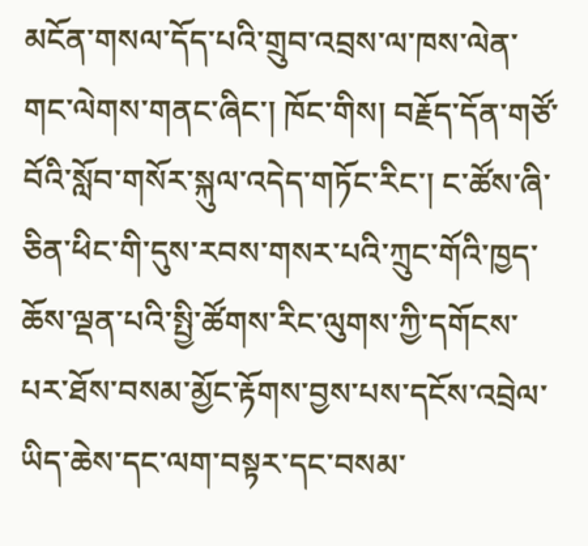མངོན་གསལ་དོད་པའི་གྲུབ་འབྲས་ལ་ཁས་ལེན་གང་ལེགས་གནང་ཞིང་། ཁོང་གིས། བརྗོད་དོན་གཙོ་བོའི་སློབ་གསོར་སྐུལ་འདེད་གཏོང་རིང་། ང་ཚོས་ཞི་ཅིན་ཕིང་གི་དུས་རབས་གསར་པའི་ཀྲུང་གོའི་ཁྱད་ཆོས་ལྡན་པའི་སྤྱི་ཚོགས་རིང་ལུགས་ཀྱི་དགོངས་པར་ཐོས་བསམ་མྱོང་རྟོགས་བྱས་པས་དངོས་འབྲེལ་ཡིད་ཆེས་དང་ལག་བསྟར་དང་བསམ་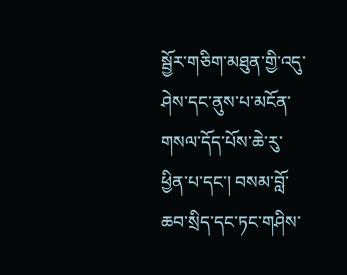སྦྱོར་གཅིག་མཐུན་གྱི་འདུ་ཤེས་དང་ནུས་པ་མངོན་གསལ་དོད་པོས་ཆེ་རུ་ཕྱིན་པ་དང་། བསམ་བློ་ཆབ་སྲིད་དང་ཏང་གཤིས་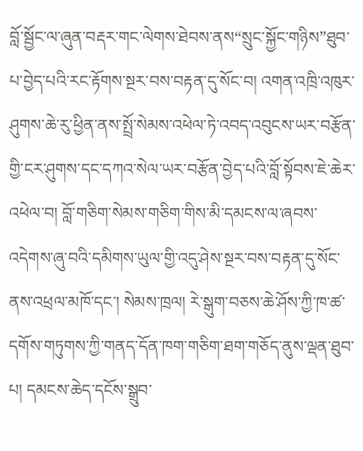བློ་སྦྱོང་ལ་ཞུན་བརྡར་གང་ལེགས་ཐེབས་ནས“སྲུང་སྐྱོང་གཉིས”ཐུབ་པ་བྱེད་པའི་རང་རྟོགས་སྔར་བས་བརྟན་དུ་སོང་བ། འགན་འཁྲི་འཁུར་ཤུགས་ཆེ་རུ་ཕྱིན་ནས་སྤྲོ་སེམས་འཕེལ་ཏེ་འབད་འབུངས་ཡར་བརྩོན་གྱི་ངར་ཤུགས་དང་དཀའ་སེལ་ཡར་བརྩོན་བྱེད་པའི་བློ་སྟོབས་ཇེ་ཆེར་འཕེལ་བ། བློ་གཅིག་སེམས་གཅིག་གིས་མི་དམངས་ལ་ཞབས་འདེགས་ཞུ་བའི་དམིགས་ཡུལ་གྱི་འདུ་ཤེས་སྔར་བས་བརྟན་དུ་སོང་ནས་འཕྲལ་མཁོ་དང་། སེམས་ཁྲལ། རེ་སྒུག་བཅས་ཆེ་ཤོས་ཀྱི་ཁ་ཚ་དགོས་གཏུགས་ཀྱི་གནད་དོན་ཁག་གཅིག་ཐག་གཅོད་ནུས་ལྡན་ཐུབ་པ། དམངས་ཆེད་དངོས་སྒྲུབ་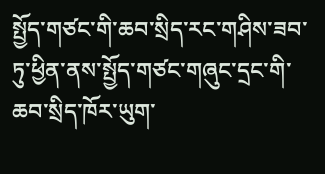སྤྱོད་གཙང་གི་ཆབ་སྲིད་རང་གཤིས་ཟབ་ཏུ་ཕྱིན་ནས་སྤྱོད་གཙང་གཞུང་དྲང་གི་ཆབ་སྲིད་ཁོར་ཡུག་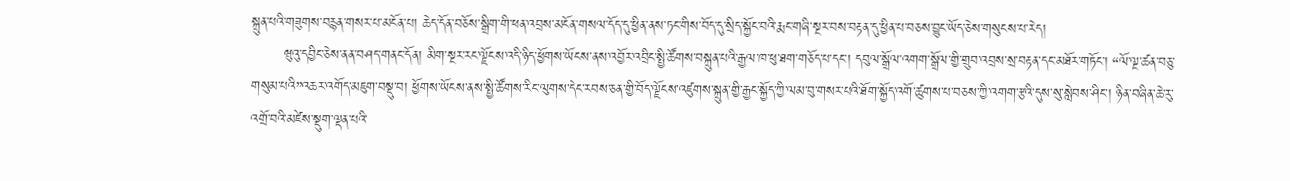སྐྲུན་པའི་གཟུགས་བརྙན་གསར་པ་མངོན་པ། ཆེད་དོན་བཅོས་སྒྲིག་གི་ཕན་འབྲས་མངོན་གསལ་དོད་དུ་ཕྱིན་ནས་ཏང་གིས་བོད་དུ་སྲིད་སྐྱོང་བའི་རྨང་གཞི་སྔར་བས་བརྟན་དུ་ཕྱིན་པ་བཅས་བྱུང་ཡོད་ཅེས་གསུངས་པ་རེད།
       ཝུའུ་དབྱིང་ཅེས་ནན་བཤད་གནང་དོན། མིག་སྔར་རང་ལྗོངས་འདི་ཉིད་ཕྱོགས་ཡོངས་ནས་འབྱོར་འབྲིང་སྤྱི་ཚོགས་བསྐྲུན་པའི་རྒྱལ་ཁ་ཕུ་ཐག་གཅོད་པ་དང་། དབུལ་སྒྲོལ་འགག་སྒྲོལ་གྱི་གྲུབ་འབྲས་སྲ་བརྟན་དང་མཐོར་གཏོང་། “ལོ་ལྔ་ཚན་བཅུ་གསུམ་པའི”འཆར་འགོད་མཇུག་བསྡུ་བ། ཕྱོགས་ཡོངས་ནས་སྤྱི་ཚོགས་རིང་ལུགས་དེང་རབས་ཅན་གྱི་བོད་ལྗོངས་འཛུགས་སྐྲུན་གྱི་རྒྱང་སྐྱོད་ཀྱི་ལམ་བུ་གསར་པའི་ཐོག་སྐྱོད་འགོ་ཚུགས་པ་བཅས་ཀྱི་འགག་རྩའི་དུས་སུ་སླེབས་ཤིང་། ཉིན་བཞིན་ཆེ་རུ་འགྲོ་བའི་མཛེས་སྡུག་ལྡན་པའི་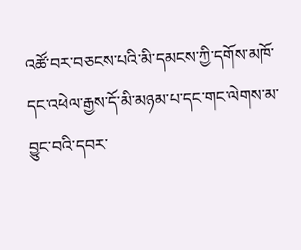འཚོ་བར་བཅངས་པའི་མི་དམངས་ཀྱི་དགོས་མཁོ་དང་འཕེལ་རྒྱས་དོ་མི་མཉམ་པ་དང་གང་ལེགས་མ་བྱུང་བའི་དབར་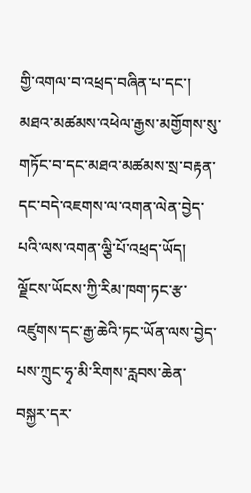གྱི་འགལ་བ་འཕྲད་བཞིན་པ་དང་། མཐའ་མཚམས་འཕེལ་རྒྱས་མགྱོགས་སུ་གཏོང་བ་དང་མཐའ་མཚམས་སྲ་བརྟན་དང་བདེ་འཇགས་ལ་འགན་ལེན་བྱེད་པའི་ལས་འགན་ལྕི་པོ་འཕྲད་ཡོད། ལྗོངས་ཡོངས་ཀྱི་རིམ་ཁག་ཏང་རྩ་འཛུགས་དང་རྒྱ་ཆེའི་ཏང་ཡོན་ལས་བྱེད་པས་ཀྲུང་ཧྭ་མི་རིགས་རླབས་ཆེན་བསྐྱར་དར་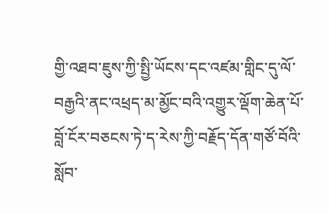གྱི་འཐབ་ཇུས་ཀྱི་སྤྱི་ཡོངས་དང་འཛམ་གླིང་དུ་ལོ་བརྒྱའི་ནང་འཕྲད་མ་མྱོང་བའི་འགྱུར་ལྡོག་ཆེན་པོ་བློ་ངོར་བཅངས་ཏེ་ད་རེས་ཀྱི་བརྗོད་དོན་གཙོ་བོའི་སློབ་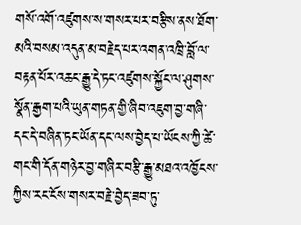གསོ་འགོ་འཛུགས་ས་གསར་པར་བརྩིས་ནས་ཐོག་མའི་བསམ་འདུན་མ་བརྗེད་པར་འགན་འཁྲི་བློ་ལ་བརྟན་པོར་འཆང་རྒྱུ་དེ་ཏང་འཛུགས་སྐྱོང་ལ་ཤུགས་སྣོན་རྒྱག་པའི་ཡུན་གཏན་གྱི་ཞིབ་འཇུག་བྱ་གཞི་དང་དེ་བཞིན་ཏང་ཡོན་དང་ལས་བྱེད་པ་ཡོངས་ཀྱི་ཚེ་གང་གི་དོན་གཉེར་བྱ་གཞིར་བརྩི་རྒྱུ་མཐའ་འཁྱོངས་ཀྱིས་རང་ངོས་གསར་བརྗེ་བྱེད་ཟབ་ཏུ་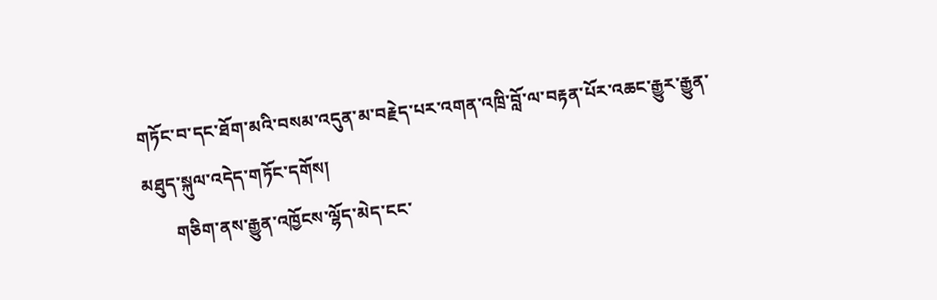གཏོང་བ་དང་ཐོག་མའི་བསམ་འདུན་མ་བརྗེད་པར་འགན་འཁྲི་བློ་ལ་བརྟན་པོར་འཆང་རྒྱུར་རྒྱུན་མཐུད་སྐུལ་འདེད་གཏོང་དགོས།
       གཅིག་ནས་རྒྱུན་འཁྱོངས་ལྷོད་མེད་ངང་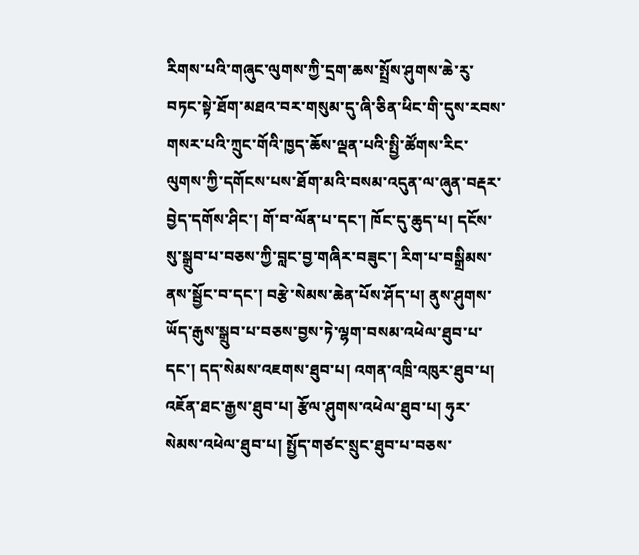རིགས་པའི་གཞུང་ལུགས་ཀྱི་དྲག་ཆས་སྤྲོས་ཤུགས་ཆེ་རུ་བཏང་སྟེ་ཐོག་མཐའ་བར་གསུམ་དུ་ཞི་ཅིན་ཕིང་གི་དུས་རབས་གསར་པའི་ཀྲུང་གོའི་ཁྱད་ཆོས་ལྡན་པའི་སྤྱི་ཚོགས་རིང་ལུགས་ཀྱི་དགོངས་པས་ཐོག་མའི་བསམ་འདུན་ལ་ཞུན་བརྡར་བྱེད་དགོས་ཤིང་། གོ་བ་ལོན་པ་དང་། ཁོང་དུ་ཆུད་པ། དངོས་སུ་སྒྲུབ་པ་བཅས་ཀྱི་བླང་བྱ་གཞིར་བཟུང་། རིག་པ་བསྒྲིམས་ནས་སྦྱོང་བ་དང་། བརྩེ་སེམས་ཆེན་པོས་ཤོད་པ། ནུས་ཤུགས་ཡོད་རྒུས་སྒྲུབ་པ་བཅས་བྱས་ཏེ་ལྷག་བསམ་འཕེལ་ཐུབ་པ་དང་། དད་སེམས་འཇགས་ཐུབ་པ། འགན་འཁྲི་འཁུར་ཐུབ་པ། འཇོན་ཐང་རྒྱས་ཐུབ་པ། རྩོལ་ཤུགས་འཕེལ་ཐུབ་པ། ཧུར་སེམས་འཕེལ་ཐུབ་པ། སྤྱོད་གཙང་སྲུང་ཐུབ་པ་བཅས་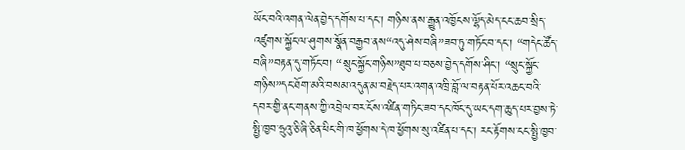ཡོང་བའི་འགན་ལེན་བྱེད་དགོས་པ་དང་། གཉིས་ནས་རྒྱུན་འཁྱོངས་ལྷོད་མེད་ངང་ཆབ་སྲིད་འཛུགས་སྐྱོང་ལ་ཤུགས་སྣོན་བརྒྱབ་ནས“འདུ་ཤེས་བཞི”ཟབ་ཏུ་གཏོང་བ་དང་། “གདེང་ཚོད་བཞི”བརྟན་དུ་གཏོང་བ། “སྲུང་སྐྱོང་གཉིས”ཐུབ་པ་བཅས་བྱེད་དགོས་ཤིང་། “སྲུང་སྐྱོང་གཉིས”དང་ཐོག་མའི་བསམ་འདུན་མ་བརྗེད་པར་འགན་འཁྲི་བློ་ལ་བརྟན་པོར་འཆང་བའི་དབར་གྱི་ནང་གནས་ཀྱི་འབྲེལ་བར་ངོས་འཛིན་གཏིང་ཟབ་དང་ཁོང་དུ་ཡང་དག་ཆུད་པར་བྱས་ཏེ་སྤྱི་ཁྱབ་ཧྲུའུ་ཅི་ཞི་ཅིན་ཕིང་གི་ཁ་ཕྱོགས་དེ་ཁ་ཕྱོགས་སུ་འཛིན་པ་དང་། རང་རྟོགས་ངང་སྤྱི་ཁྱབ་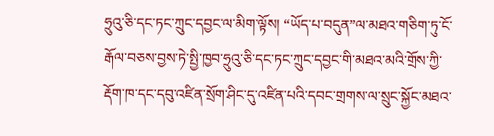ཧྲུའུ་ཅི་དང་ཏང་ཀྲུང་དབྱང་ལ་མིག་ལྟོས། “ཡོད་པ་བདུན”ལ་མཐའ་གཅིག་ཏུ་ངོ་རྒོལ་བཅས་བྱས་ཏེ་སྤྱི་ཁྱབ་ཧྲུའུ་ཅི་དང་ཏང་ཀྲུང་དབྱང་གི་མཐའ་མའི་གྲོས་ཀྱི་རྡོག་ཁ་དང་དབུ་འཛིན་སྲོག་ཤིང་དུ་འཛིན་པའི་དབང་གྲགས་ལ་སྲུང་སྐྱོང་མཐའ་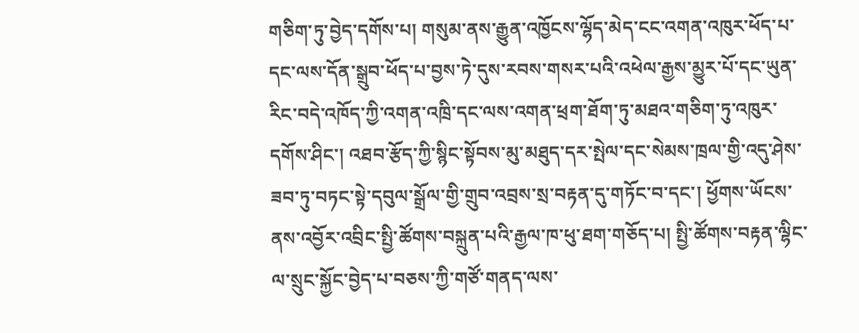གཅིག་ཏུ་བྱེད་དགོས་པ། གསུམ་ནས་རྒྱུན་འཁྱོངས་ལྷོད་མེད་ངང་འགན་འཁུར་ཕོད་པ་དང་ལས་དོན་སྒྲུབ་ཕོད་པ་བྱས་ཏེ་དུས་རབས་གསར་པའི་འཕེལ་རྒྱས་མྱུར་པོ་དང་ཡུན་རིང་བདེ་འཁོད་ཀྱི་འགན་འཁྲི་དང་ལས་འགན་ཕྲག་ཐོག་ཏུ་མཐའ་གཅིག་ཏུ་འཁུར་དགོས་ཤིང་། འཐབ་རྩོད་ཀྱི་སྙིང་སྟོབས་མུ་མཐུད་དར་སྤེལ་དང་སེམས་ཁྲལ་གྱི་འདུ་ཤེས་ཟབ་ཏུ་བཏང་སྟེ་དབུལ་སྒྲོལ་གྱི་གྲུབ་འབྲས་སྲ་བརྟན་དུ་གཏོང་བ་དང་། ཕྱོགས་ཡོངས་ནས་འབྱོར་འབྲིང་སྤྱི་ཚོགས་བསྐྲུན་པའི་རྒྱལ་ཁ་ཕུ་ཐག་གཅོད་པ། སྤྱི་ཚོགས་བརྟན་ལྷིང་ལ་སྲུང་སྐྱོང་བྱེད་པ་བཅས་ཀྱི་གཙོ་གནད་ལས་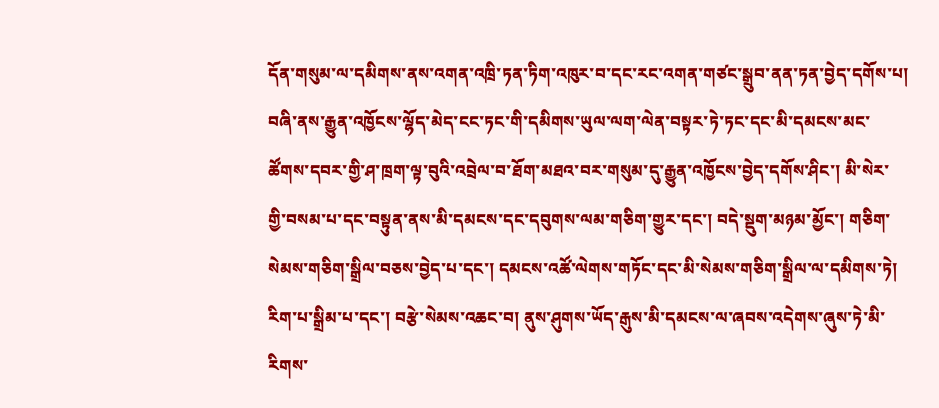དོན་གསུམ་ལ་དམིགས་ནས་འགན་འཁྲི་ཏན་ཏིག་འཁུར་བ་དང་རང་འགན་གཙང་སྒྲུབ་ནན་ཏན་བྱེད་དགོས་པ། བཞི་ནས་རྒྱུན་འཁྱོངས་ལྷོད་མེད་ངང་ཏང་གི་དམིགས་ཡུལ་ལག་ལེན་བསྟར་ཏེ་ཏང་དང་མི་དམངས་མང་ཚོགས་དབར་གྱི་ཤ་ཁྲག་ལྟ་བུའི་འབྲེལ་བ་ཐོག་མཐའ་བར་གསུམ་དུ་རྒྱུན་འཁྱོངས་བྱེད་དགོས་ཤིང་། མི་སེར་གྱི་བསམ་པ་དང་བསྟུན་ནས་མི་དམངས་དང་དབུགས་ལམ་གཅིག་གྱུར་དང་། བདེ་སྡུག་མཉམ་མྱོང་། གཅིག་སེམས་གཅིག་སྒྲིལ་བཅས་བྱེད་པ་དང་། དམངས་འཚོ་ལེགས་གཏོང་དང་མི་སེམས་གཅིག་སྒྲིལ་ལ་དམིགས་ཏེ། རིག་པ་སྒྲིམ་པ་དང་། བརྩེ་སེམས་འཆང་བ། ནུས་ཤུགས་ཡོད་རྒུས་མི་དམངས་ལ་ཞབས་འདེགས་ཞུས་ཏེ་མི་རིགས་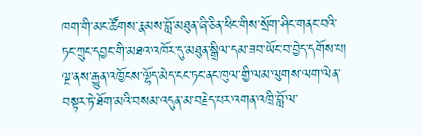ཁག་གི་མང་ཚོགས་རྣམས་བློ་མཐུན་ཞི་ཅིན་ཕིང་གིས་སྲོག་ཤིང་གནང་བའི་ཏང་ཀྲུང་དབྱང་གི་མཐའ་འཁོར་དུ་མཐུན་སྒྲིལ་དམ་ཟབ་ཡོང་བ་བྱེད་དགོས་པ། ལྔ་ནས་རྒྱུན་འཁྱོངས་ལྷོད་མེད་ངང་ཏང་ནང་ཁུལ་གྱི་ལམ་ལུགས་ལག་ལེན་བསྟར་ཏེ་ཐོག་མའི་བསམ་འདུན་མ་བརྗེད་པར་འགན་འཁྲི་བློ་ལ་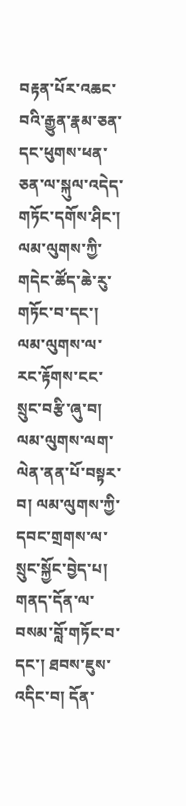བརྟན་པོར་འཆང་བའི་རྒྱུན་རྣམ་ཅན་དང་ཕུགས་ཕན་ཅན་ལ་སྐུལ་འདེད་གཏོང་དགོས་ཤིང་། ལམ་ལུགས་ཀྱི་གདེང་ཚོད་ཆེ་རུ་གཏོང་བ་དང་། ལམ་ལུགས་ལ་རང་རྟོགས་ངང་སྲུང་བརྩི་ཞུ་བ། ལམ་ལུགས་ལག་ལེན་ནན་པོ་བསྟར་བ། ལམ་ལུགས་ཀྱི་དབང་གྲགས་ལ་སྲུང་སྐྱོང་བྱེད་པ། གནད་དོན་ལ་བསམ་བློ་གཏོང་བ་དང་། ཐབས་ཇུས་འདིང་བ། དོན་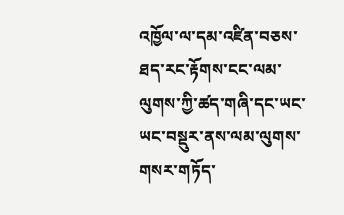འཁྱོལ་ལ་དམ་འཛིན་བཅས་ཐད་རང་རྟོགས་ངང་ལམ་ལུགས་ཀྱི་ཚད་གཞི་དང་ཡང་ཡང་བསྡུར་ནས་ལམ་ལུགས་གསར་གཏོད་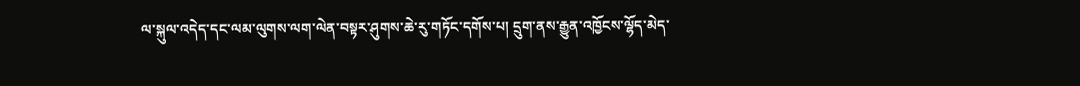ལ་སྐུལ་འདེད་དང་ལམ་ལུགས་ལག་ལེན་བསྟར་ཤུགས་ཆེ་རུ་གཏོང་དགོས་པ། དྲུག་ནས་རྒྱུན་འཁྱོངས་ལྷོད་མེད་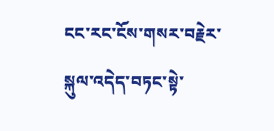ངང་རང་ངོས་གསར་བརྗེར་སྐུལ་འདེད་བཏང་སྟེ་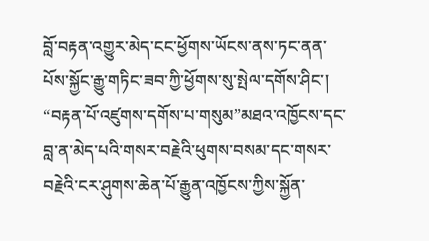བློ་བརྟན་འགྱུར་མེད་ངང་ཕྱོགས་ཡོངས་ནས་ཏང་ནན་པོས་སྐྱོང་རྒྱུ་གཏིང་ཟབ་ཀྱི་ཕྱོགས་སུ་སྤེལ་དགོས་ཤིང་། “བརྟན་པོ་འཛུགས་དགོས་པ་གསུམ”མཐའ་འཁྱོངས་དང་བླ་ན་མེད་པའི་གསར་བརྗེའི་ཕུགས་བསམ་དང་གསར་བརྗེའི་ངར་ཤུགས་ཆེན་པོ་རྒྱུན་འཁྱོངས་ཀྱིས་སྐྱོན་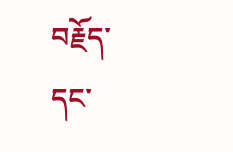བརྗོད་དང་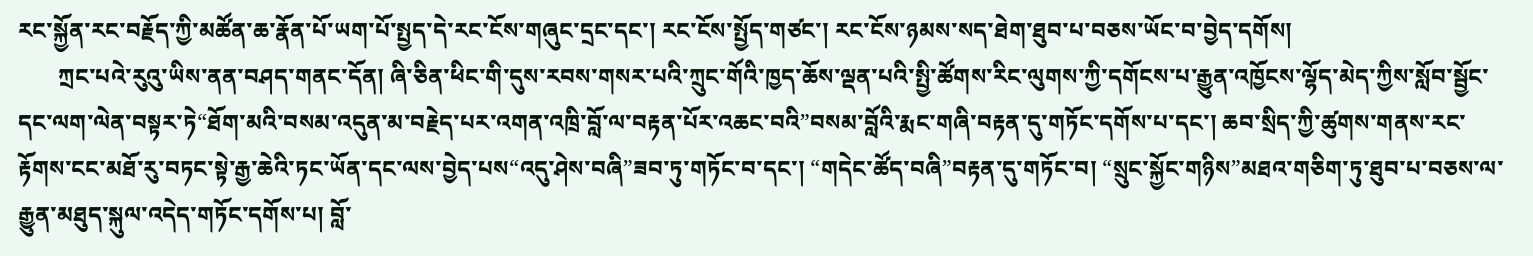རང་སྐྱོན་རང་བརྗོད་ཀྱི་མཚོན་ཆ་རྣོན་པོ་ཡག་པོ་སྤྱད་དེ་རང་ངོས་གཞུང་དྲང་དང་། རང་ངོས་སྤྱོད་གཙང་། རང་ངོས་ཉམས་སད་ཐེག་ཐུབ་པ་བཅས་ཡོང་བ་བྱེད་དགོས།
       ཀྲང་པའེ་རུའུ་ཡིས་ནན་བཤད་གནང་དོན། ཞི་ཅིན་ཕིང་གི་དུས་རབས་གསར་པའི་ཀྲུང་གོའི་ཁྱད་ཆོས་ལྡན་པའི་སྤྱི་ཚོགས་རིང་ལུགས་ཀྱི་དགོངས་པ་རྒྱུན་འཁྱོངས་ལྷོད་མེད་ཀྱིས་སློབ་སྦྱོང་དང་ལག་ལེན་བསྟར་ཏེ“ཐོག་མའི་བསམ་འདུན་མ་བརྗེད་པར་འགན་འཁྲི་བློ་ལ་བརྟན་པོར་འཆང་བའི”བསམ་བློའི་རྨང་གཞི་བརྟན་དུ་གཏོང་དགོས་པ་དང་། ཆབ་སྲིད་ཀྱི་ཚུགས་གནས་རང་རྟོགས་ངང་མཐོ་རུ་བཏང་སྟེ་རྒྱ་ཆེའི་ཏང་ཡོན་དང་ལས་བྱེད་པས“འདུ་ཤེས་བཞི”ཟབ་ཏུ་གཏོང་བ་དང་། “གདེང་ཚོད་བཞི”བརྟན་དུ་གཏོང་བ། “སྲུང་སྐྱོང་གཉིས”མཐའ་གཅིག་ཏུ་ཐུབ་པ་བཅས་ལ་རྒྱུན་མཐུད་སྐུལ་འདེད་གཏོང་དགོས་པ། བློ་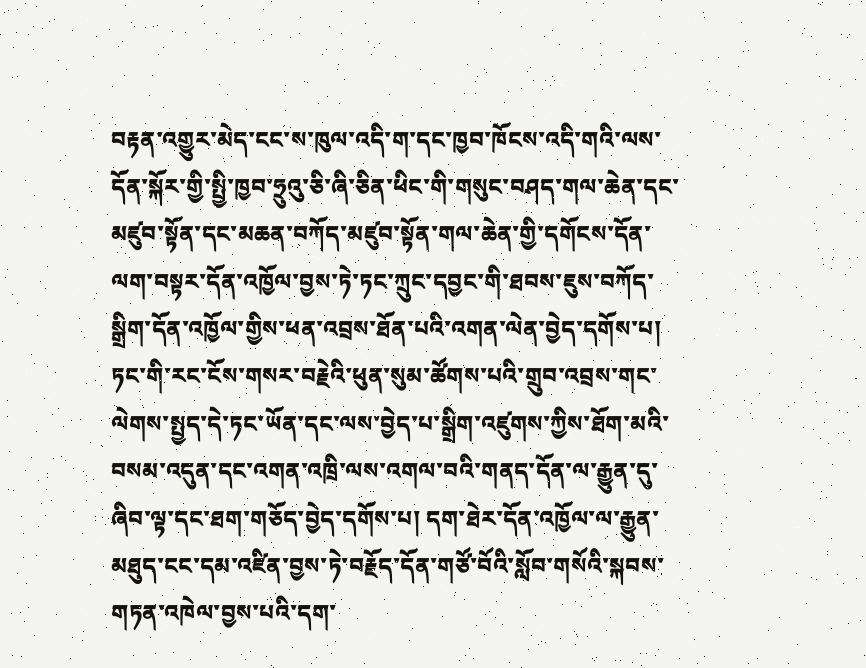བརྟན་འགྱུར་མེད་ངང་ས་ཁུལ་འདི་ག་དང་ཁྱབ་ཁོངས་འདི་གའི་ལས་དོན་སྐོར་གྱི་སྤྱི་ཁྱབ་ཧྲུའུ་ཅི་ཞི་ཅིན་ཕིང་གི་གསུང་བཤད་གལ་ཆེན་དང་མཛུབ་སྟོན་དང་མཆན་བཀོད་མཛུབ་སྟོན་གལ་ཆེན་གྱི་དགོངས་དོན་ལག་བསྟར་དོན་འཁྱོལ་བྱས་ཏེ་ཏང་ཀྲུང་དབྱང་གི་ཐབས་ཇུས་བཀོད་སྒྲིག་དོན་འཁྱོལ་གྱིས་ཕན་འབྲས་ཐོན་པའི་འགན་ལེན་བྱེད་དགོས་པ། ཏང་གི་རང་ངོས་གསར་བརྗེའི་ཕུན་སུམ་ཚོགས་པའི་གྲུབ་འབྲས་གང་ལེགས་སྤྱད་དེ་ཏང་ཡོན་དང་ལས་བྱེད་པ་སྒྲིག་འཛུགས་ཀྱིས་ཐོག་མའི་བསམ་འདུན་དང་འགན་འཁྲི་ལས་འགལ་བའི་གནད་དོན་ལ་རྒྱུན་དུ་ཞིབ་ལྟ་དང་ཐག་གཅོད་བྱེད་དགོས་པ། དག་ཐེར་དོན་འཁྱོལ་ལ་རྒྱུན་མཐུད་ངང་དམ་འཛིན་བྱས་ཏེ་བརྗོད་དོན་གཙོ་བོའི་སློབ་གསོའི་སྐབས་གཏན་འཁེལ་བྱས་པའི་དག་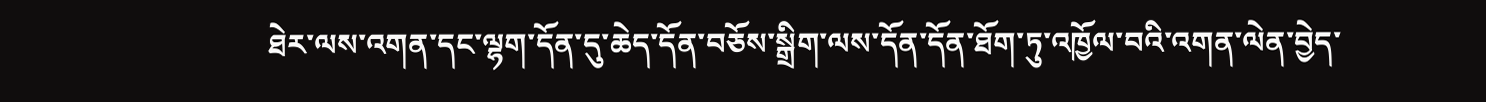ཐེར་ལས་འགན་དང་ལྷག་དོན་དུ་ཆེད་དོན་བཅོས་སྒྲིག་ལས་དོན་དོན་ཐོག་ཏུ་འཁྱོལ་བའི་འགན་ལེན་བྱེད་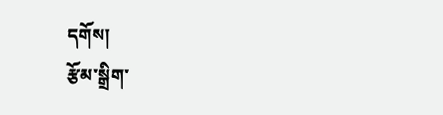དགོས།
རྩོམ་སྒྲིག་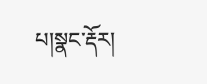པ།སྣང་རྡོར།